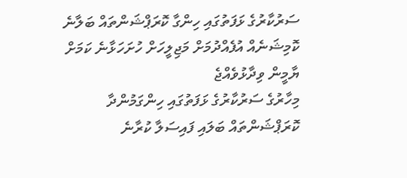ސަރުކާރުގެ ޅަފަތުގައި ހިންގާ ކޮރަޕްޝަންތައް ބަލާނެ ކޮމިޝަނެއް އުފެއްދުމަށް މަޖިލީހަށް ހުށަހަޅާނެ ކަމަށް ޔާމީން ވިދާޅުވެއްޖެ
މިހާރުގެ ސަރުކާރުގެ ޅަފަތުގައި ހިންގަމުންދާ ކޮރަޕްޝަންތައް ބަލައި ފައިސަލާ ކުރާނެ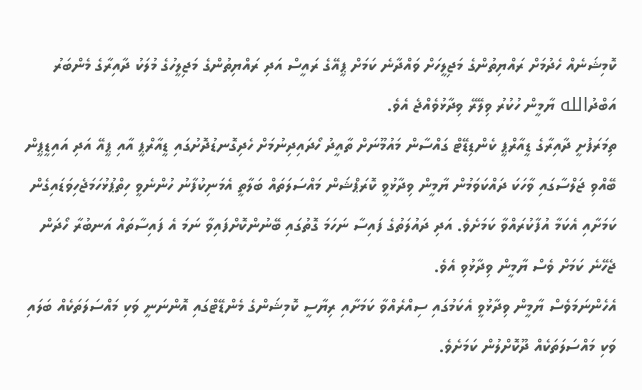ކޮމިޝަނެއް ހެދުމަށް ރައްޔިތުންގެ މަޖިލީހަށް ވައްދާނެ ކަމަށް ޕީއޭގެ ރައީސް އަދި ރައްޔިތުންގެ މަޖިލީހުގެ މުލަކު ދާއިރާގެ މެންބަރު އަބްދުالله ޔާމީން ހުކުރު ވިލޭރޭ ވިދާޅުވެއްޖެ އެވެ.
ތިމަރަފުށީ ދާއިރާގެ ޑީއާރްޕީ ކެންޑިޑޭޓް ގައްސާން މައުމޫނަށް ތާއީދު ހޯދައިދިނުމަށް ހެދިގޮނޑުދޮށުގައި ޑީއާރްޕީ އާއި ޕީއޭ އަދި އައިޑީޕީން ބޭއްވި ޖަލްސާގައި ވާހަކަ ދައްކަވަމުން ޔާމީން ވިދާޅުވީ ކޮރަޕްޝަން މައްސަލަތައް ބަލާތީ އެމަނިކުފާނު ހުންނެވީ ހިތްޕުޅުހަމަޖެހިވަޑައިގެން ކަމަށާއި އެކަމާ އުފާކުރައްވާ ކަމަށެވެ. އަދި ދައުލަތުގެ ފައިސާ ނަހަމަ ގޮތުގައި ބޭނުންކޮށްފައިވާ ނަމަ އެ ފައިސާތައް އަނބުރާ ހޯދަން ޖެހޭނެ ކަމަށް ވެސް ޔާމީން ވިދާޅުވި އެވެ.
އެހެންނަމަވެސް ޔާމީން ވިދާޅުވީ އެކަމުގައި ސިއްރެއްވާ ކަމަށާއި ރިޔާސީ ކޮމިޝަންގެ މެންޑޭޓްގައި އޮންނަނީ ވަކި މައްސަލަތަކެއް ބަލައި ވަކި މައްސަލަތަކެއް ދޫކޮށްލުން ކަމަށެވެ.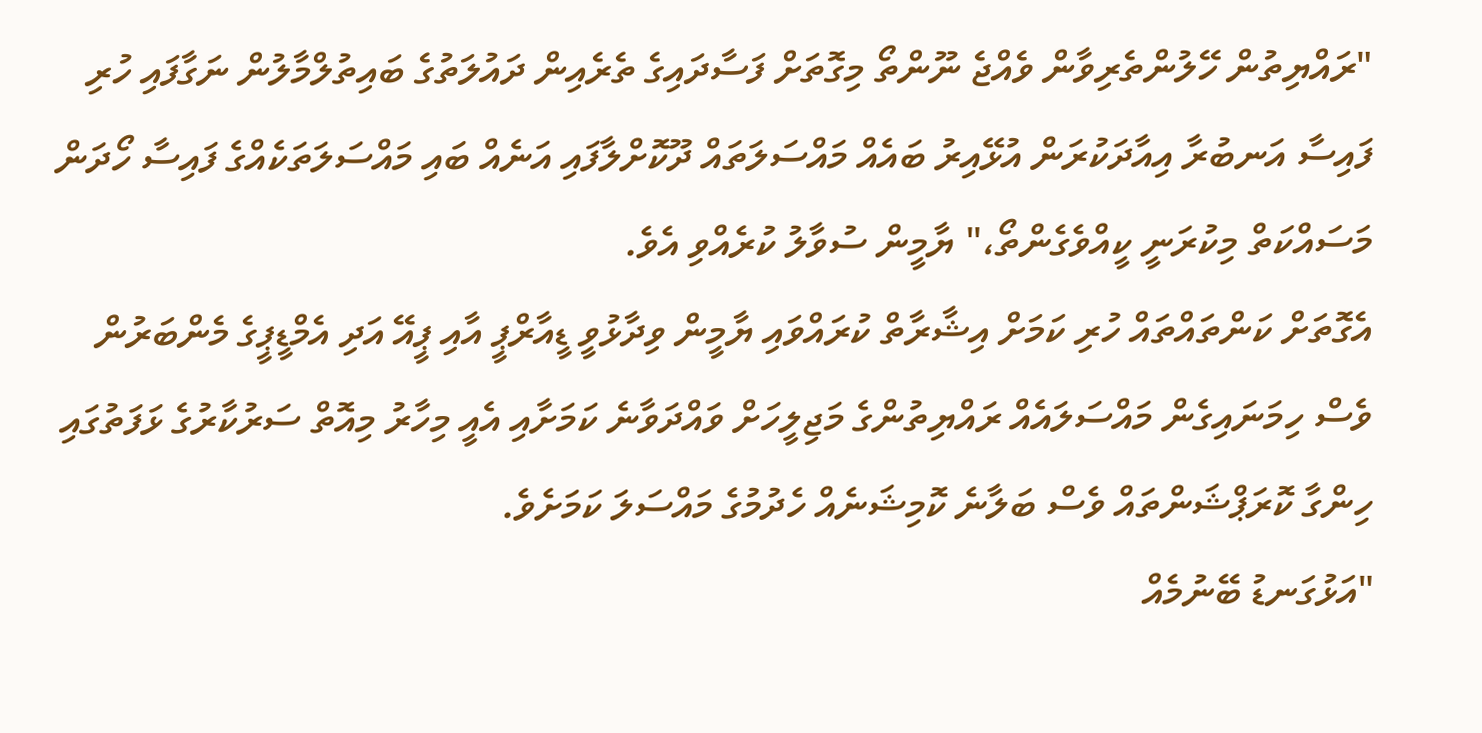"ރައްޔިތުން ހޭލުންތެރިވާން ވެއްޖެ ނޫންތޯ މިގޮތަށް ފަސާދައިގެ ތެރެއިން ދައުލަތުގެ ބައިތުލްމާލުން ނަގާފައި ހުރި ފައިސާ އަނބުރާ އިއާދަކުރަން އުޅޭއިރު ބައެއް މައްސަލަތައް ދޫކޮށްލާފައި އަނެއް ބައި މައްސަލަތަކެއްގެ ފައިސާ ހޯދަން މަސައްކަތް މިކުރަނީ ކީއްވެގެންތޯ،" ޔާމީން ސުވާލު ކުރެއްވި އެވެ.
އެގޮތަށް ކަންތައްތައް ހުރި ކަމަށް އިޝާރާތް ކުރައްވައި ޔާމީން ވިދާޅުވީ ޑީއާރްޕީ އާއި ޕީއޭ އަދި އެމްޑީޕީގެ މެންބަރުން ވެސް ހިމަނައިގެން މައްސަލައެއް ރައްޔިތުންގެ މަޖިލީހަށް ވައްދަވާނެ ކަމަށާއި އެއީ މިހާރު މިއޮތް ސަރުކާރުގެ ޅަފަތުގައި ހިންގާ ކޮރަޕްޝަންތައް ވެސް ބަލާނެ ކޮމިޝަނެއް ހެދުމުގެ މައްސަލަ ކަމަށެވެ.
"އަޅުގަނޑު ބޭނުމެއް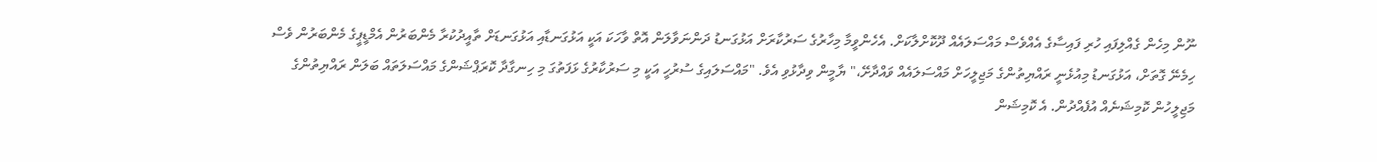ނޫން މިހެން ގެއްލިފައި ހުރި ފައިސާގެ އެއްވެސް މައްސަލައެއް ދޫކޮށްލާކަށް. އެހެންވީމާ މިހާރުގެ ސަރުކާރަށް އަޅުގަނޑު ދަންނަވާލަން އޮތް ވާހަކަ އަކީ އަޅުގަނޑާއި އަޅުގަނޑަށް ތާއީދުކުރާ މެންބަރުން އެމްޑީޕީގެ މެންބަރުން ވެސް ހިމެނޭ ގޮތަށް، އަޅުގަނޑު މިއުޅެނީ ރައްޔިތުންގެ މަޖިލީހަށް މައްސަލައެއް ވައްދާށޭ،" ޔާމީން ވިދާޅުވި އެވެ. "މައްސަލައިގެ ސުރުހީ އަކީ މި ސަރުކާރުގެ ޅަފަތުގަ މި ހިނގާދާ ކޮރަޕްޝަންގެ މައްސަލަތައް ބަލަން ރައްޔިތުންގެ މަޖިލީހުން ކޮމިޝަނެއް އުފެއްދުން. އެ ކޮމިޝަން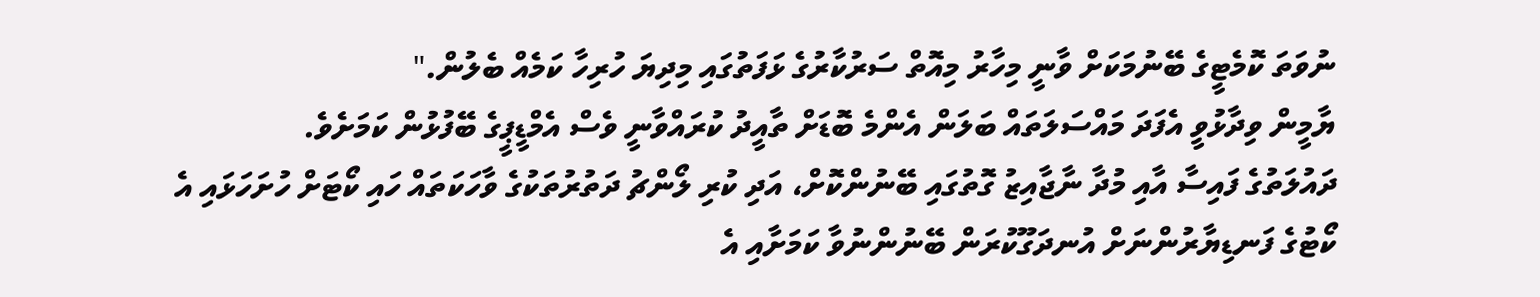ނުވަތަ ކޮމެޓީގެ ބޭނުމަކަށް ވާނީ މިހާރު މިއޮތް ސަރުކާރުގެ ޅަފަތުގައި މިދިޔަ ހުރިހާ ކަމެއް ބެލުން."
ޔާމީން ވިދާޅުވީ އެފަދަ މައްސަލަތައް ބަލަން އެންމެ ބޮޑަށް ތާއީދު ކުރައްވާނީ ވެސް އެމްޑީޕީގެ ބޭފުޅުން ކަމަށެވެ.
ދައުލަތުގެ ފައިސާ އާއި މުދާ ނާޖާއިޒު ގޮތުގައި ބޭނުންކޮށް، އަދި ކުރި ލޯންޗު ދަތުރުތަކުގެ ވާހަކަތައް ހައި ކޯޓަށް ހުށަހަޅައި އެ ކޯޓުގެ ފަނޑިޔާރުންނަށް އުނދަގޫކުރަން ބޭނުންނުވާ ކަމަށާއި އެ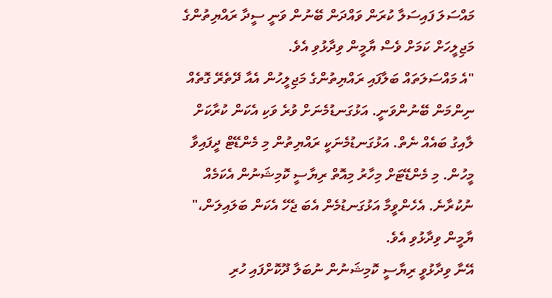މައްސަލަ ފައިސަލާ ކުރަން ވައްދަން ބޭނުން ވަނީ ސީދާ ރައްޔިތުންގެ މަޖިލީހަށް ކަމަށް ވެސް ޔާމީން ވިދާޅުވި އެވެ.
"އެ މައްސަލަތައް ބަލާފައި ރައްޔިތުންގެ މަޖިލީހުން އެއާ ދޭތެރޭ ގޮތެއް ނިންމަން ބޭނުންވަނީ. އަޅުގަނޑުމެނަށް ވުރެ ވަކި އެކަން ކުރާކަށް ލާއިގު ބައެއް ނެތް. އަޅުގަނޑުމެނަކީ ރައްޔިތުން މި މެންޑޭޓް ދީފައިވާ މީހުން. މި މެންޑޭޓަށް މިހާރު މިއޮތް ރިޔާސީ ކޮމިޝަނުން އެކަމެއް ނުކުރާނެ. އެހެންވީމާ އަޅުގަނޑުމެން އެބަ ޖެހޭ އެކަން ބަލައިލަން،" ޔާމީން ވިދާޅުވި އެވެ.
އޭނާ ވިދާޅުވީ ރިޔާސީ ކޮމިޝަނުން ނުބަލާ ދޫކޮށްފައި ހުރި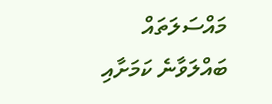މައްސަލަތައް ބައްލަވާނެ ކަމަށާއި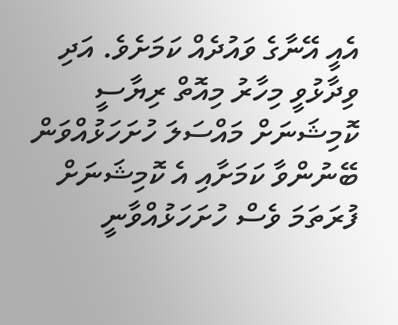އެއީ އޭނާގެ ވައުދެއް ކަމަށެވެ. އަދި ވިދާޅުވީ މިހާރު މިއޮތް ރިޔާސީ ކޮމިޝަނަށް މައްސަލަ ހުށަހަޅުއްވަން ބޭނުންވާ ކަމަށާއި އެ ކޮމިޝަނަށް ފުރަތަމަ ވެސް ހުށަހަޅުއްވާނީ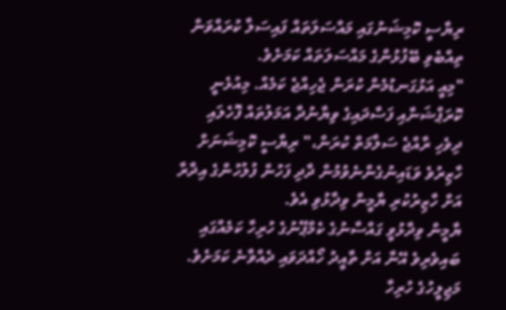ރިޔާސީ ކޮމިޝަނުގައި މައްސަލަތައް ފައިސަލާ ކުރައްވަން ތިއްބެވި ބޭފުޅުންގެ މައްސަލަތައް ކަމަށެވެ.
"މިއީ އަޅުގަނޑުމެން ކުރަން ޖެހިއްޖެ ކަމެއް. މިއުޅެނީ ކޮރަޕްޝަނާއި ފަސާދައިގެ ވިޔާނުދާ އަމަލުތައް ފޮހެލައި ދިވެހި ރާއްޖެ ސަލާމަތް ކުރަން،" ރިޔާސީ ކޮމިޝަނަށް ހާޒިރުވެ ވަޑައިނުގެންނެވުމުން ދާދި ފަހުން ފުލުހުންގެ އިދާރާ އަށް ހާޒިރުކުރި ޔާމީން ވިދާޅުވި އެވެ.
ޔާމީން ވިދާޅުވީ ގައްސާނުގެ ކެމްޕޭނުގެ ހުރިހާ ކަމެއްގައި ބައިވެރިވެ އޭނާ އަށް ތާއީދު ހޯއްދަވައި ދެއްވާނެ ކަމަށެވެ. މަޖިލީހުގެ ހުރިހާ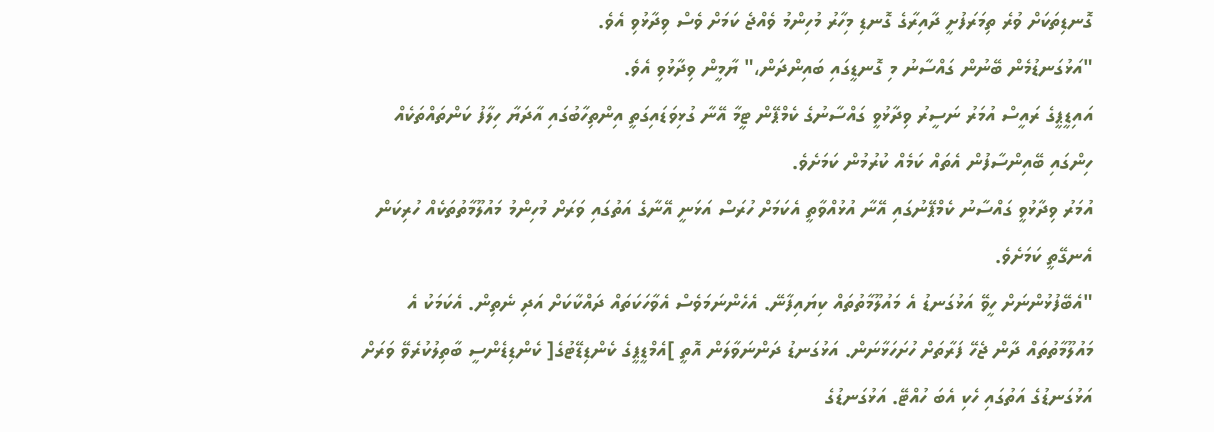ގޮނޑިތަކަށް ވުރެ ތިމަރަފުށީ ދާއިރާގެ ގޮނޑި މިހާރު މުހިންމު ވެއްޖެ ކަމަށް ވެސް ވިދާޅުވި އެވެ.
"އަޅުގަނޑުމެން ބޭނުން ގައްސާނު މި ގޮނޑީގައި ބައިންދަން،" ޔާމީން ވިދާޅުވި އެވެ.
އައިޑީޕީގެ ރައީސް އުމަރު ނަސީރު ވިދާޅުވީ ގައްސާނުގެ ކެމްޕޭން ޓީމާ އޭނާ ގުޅިވަޑައިގަތީ އިންތިހާބުގައި އާދަޔާ ހިލާފު ކަންތައްތަކެއް ހިންގައި ބޭއިންސާފުން އެތައް ކަމެއް ކުރުމުން ކަމަށެވެ.
އުމަރު ވިދާޅުވީ ގައްސާނު ކެމްޕޭނުގައި އޭނާ އުޅުއްވާތީ އެކަމަށް ހުރަސް އަޅަނީ އޭނާގެ އަތުގައި ވަރަށް މުހިންމު މައުލޫމާތުތަކެއް ހުރިކަން އެނގޭތީ ކަމަށެވެ.
"އެބޭފުޅުންނަށް ހީވޭ އަޅުގަނޑު އެ މައުލޫމާތުތައް ކިޔައިފާނޭ. އެހެންނަމަވެސް އެވާހަކަތައް ދައްކާކަށް އަދި ނެތިން. އެކަމަކު އެ މައުލޫމާތުތައް ދާން ޖެހޭ ފަރާތަށް ހުށަހަޅާނަން. އަޅުގަނޑު ދަންނަވާލަން އޮތީ ]އެމްޑީޕީގެ ކެންޑިޑޭޓުގެ[ ކެންޑިޑެންސީ ބާތިލުކުރެވޭ ވަރަށް އަޅުގަނޑުގެ އަތުގައި ހެކި އެބަ ހުއްޓޭ. އަޅުގަނޑުގެ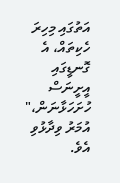އަތުގައި މިހިރަ ހެކިތައް، އެ ގޮނޑީގައި އީށީނަސް ހުށަހަޅާނަން،" އުމަރު ވިދާޅުވި އެވެ.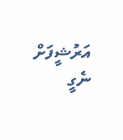އަރުޝީފަށް ނެގީ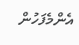އެންމެފަހުން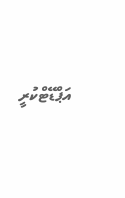އަޕްޑޭޓްކުރީ